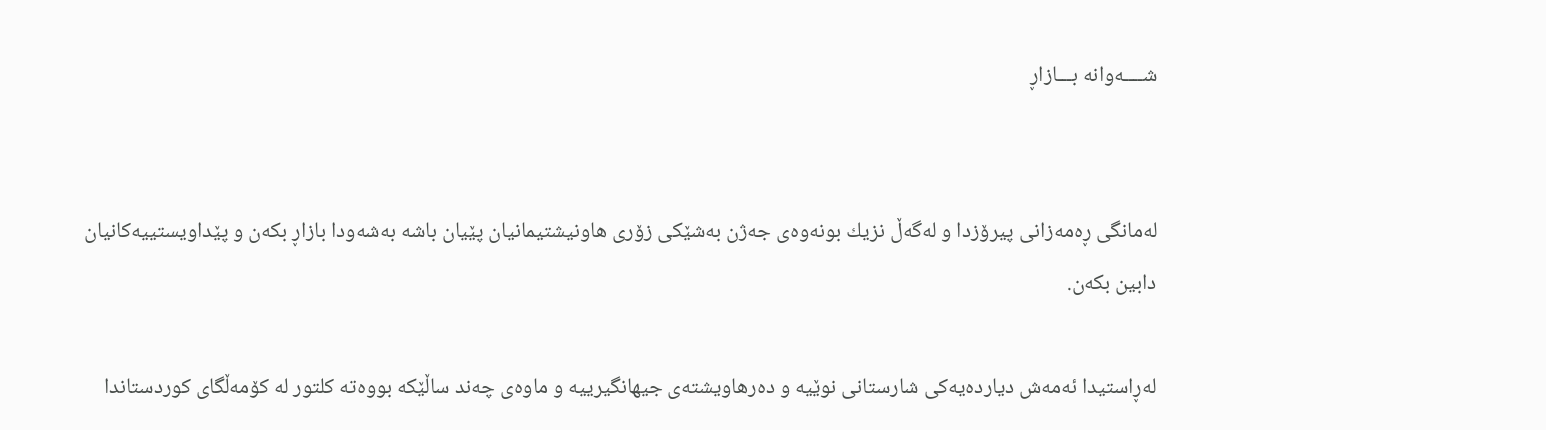شــــه‌وانه‌ بـــازاڕ


له‌مانگی‌ ڕه‌مه‌زانی‌ پیرۆزدا و له‌گه‌ڵ نزیك بونه‌وه‌ی‌ جه‌ژن به‌شێكی‌ زۆری‌ هاونیشتیمانیان پێیان باشه‌ به‌شه‌ودا بازاڕ بكه‌ن و پێداویستییه‌كانیان دابین بكه‌ن.

له‌ڕاستیدا ئه‌مه‌ش دیارده‌یه‌كی‌ شارستانی‌ نوێیه‌ و ده‌رهاویشته‌ی‌ جیهانگیرییه‌ و ماوه‌ی‌ چه‌ند ساڵێكه‌ بووه‌ته‌ كلتور له‌ كۆمه‌ڵگای‌ كوردستاندا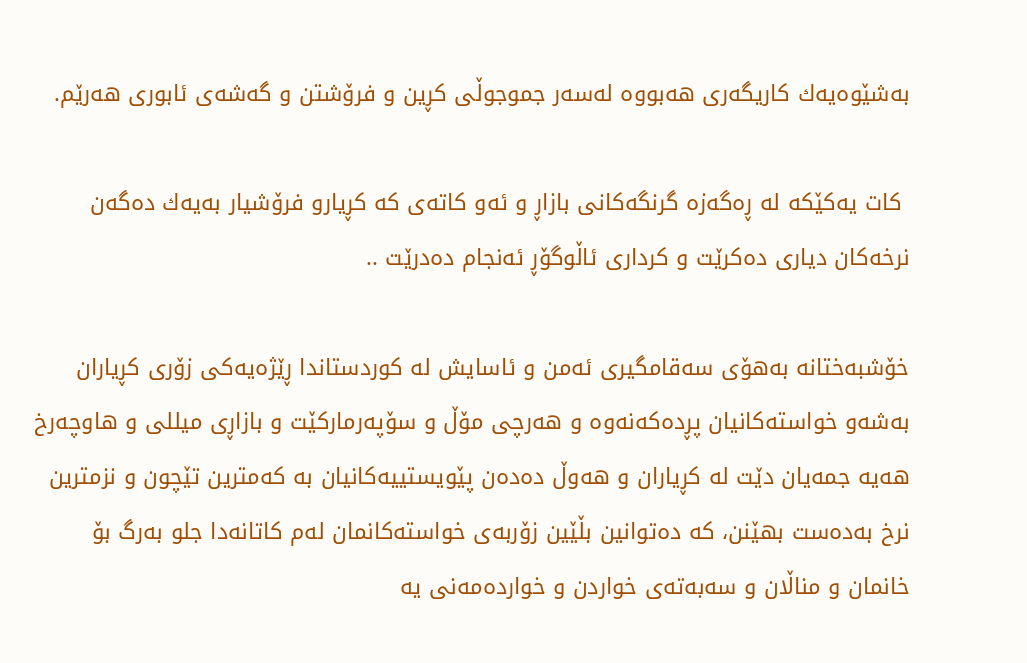به‌شێوه‌یه‌ك كاریگه‌ری‌ هه‌بووه‌ له‌سه‌ر جموجوڵی‌ كڕین و فرۆشتن و گه‌شه‌ی‌ ئابوری‌ هه‌رێم.

 كات یه‌كێكه‌ له‌ ڕه‌گه‌زه‌ گرنگه‌كانی‌ بازاڕ و ئه‌و كاته‌ی‌ كه‌ كڕیارو فرۆشیار به‌یه‌ك ده‌گه‌ن نرخه‌كان دیاری‌ ده‌كرێت و كرداری‌ ئاڵوگۆڕ ئه‌نجام ده‌درێت ..

خۆشبه‌ختانه‌ به‌هۆی‌ سه‌قامگیری‌ ئه‌من و ئاسایش له‌ كوردستاندا ڕێژه‌یه‌كی‌ زۆری‌ كڕیاران به‌شه‌و خواسته‌كانیان پڕده‌كه‌نه‌وه‌ و هه‌رچی‌ مۆڵ و سۆپه‌رماركێت و بازاڕی‌ میللی‌ و هاوچه‌رخ هه‌یه‌ جمه‌یان دێت له‌ كڕیاران و هه‌وڵ ده‌ده‌ن پێویستییه‌كانیان به‌ كه‌مترین تێچون و نزمترین نرخ به‌ده‌ست بهێنن، كه‌ ده‌توانین بڵێین زۆربه‌ی‌ خواسته‌كانمان له‌م كاتانه‌دا جلو به‌رگ بۆ خانمان و مناڵان و سه‌به‌ته‌ی‌ خواردن و خوارده‌مه‌نی‌ یه‌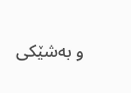و به‌شێكی‌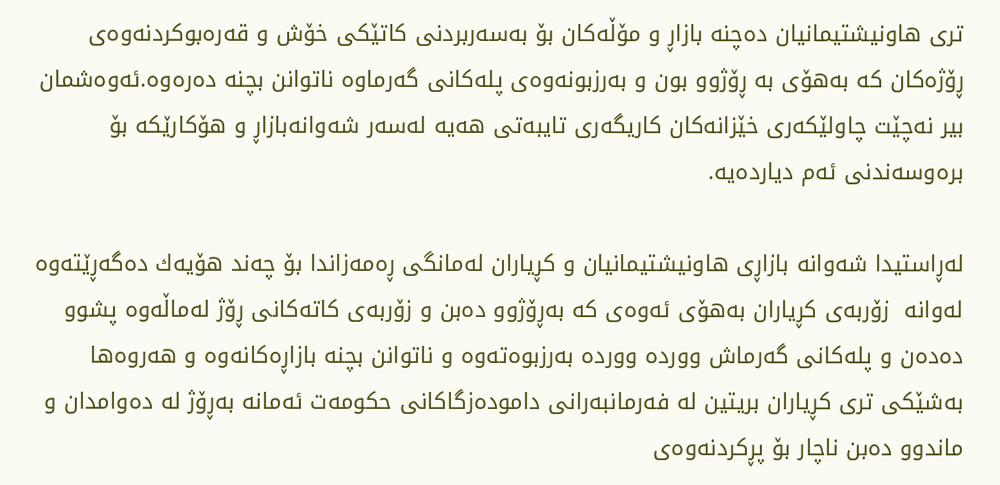تری‌ هاونیشتیمانیان ده‌چنه‌ بازاڕ و مۆڵه‌كان بۆ به‌سه‌ربردنی‌ كاتێكی‌ خۆش و قه‌ره‌بوكردنه‌وه‌ی‌ ڕۆژه‌كان كه‌ به‌هۆی‌ به‌ ڕۆژوو بون و به‌رزبونه‌وه‌ی‌ پله‌كانی‌ گه‌رماوه‌ ناتوانن بچنه‌ ده‌ره‌وه‌.ئه‌وه‌شمان بیر نه‌چێت چاولێكه‌ری‌ خێزانه‌كان كاریگه‌ری‌ تایبه‌تی‌ هه‌یه‌ له‌سه‌ر شه‌وانه‌بازاڕ و هۆكارێكه‌ بۆ بره‌وسه‌ندنی‌ ئه‌م دیارده‌یه‌.

له‌ڕاستیدا شه‌وانه‌ بازاڕی‌ هاونیشتیمانیان و كڕیاران له‌مانگی‌ ڕه‌مه‌زاندا بۆ چه‌ند هۆیه‌ك ده‌گه‌ڕێته‌وه‌ له‌وانه‌  زۆربه‌ی‌ كڕیاران به‌هۆی‌ ئه‌وه‌ی‌ كه‌ به‌ڕۆژوو ده‌بن و زۆربه‌ی‌ كاته‌كانی‌ ڕۆژ له‌ماڵه‌وه‌ پشوو ده‌ده‌ن و پله‌كانی‌ گه‌رماش وورده‌ وورده‌ به‌رزبوه‌ته‌وه‌ و ناتوانن بچنه‌ بازاڕه‌كانه‌وه‌ و هه‌روه‌ها به‌شێكی‌ تری‌ كڕیاران بریتین له‌ فه‌رمانبه‌رانی‌ داموده‌زگاكانی‌ حكومه‌ت ئه‌مانه‌ به‌ڕۆژ له‌ ده‌وامدان و ماندوو ده‌بن ناچار بۆ پڕكردنه‌وه‌ی‌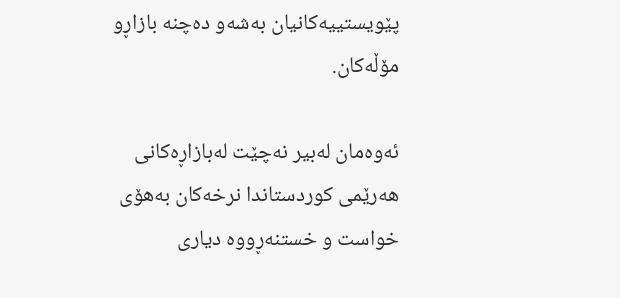پێویستییه‌كانیان به‌شه‌و ده‌چنه‌ بازاڕو مۆڵه‌كان.

ئه‌وه‌مان له‌بیر نه‌چێت له‌بازاڕه‌كانی‌ هه‌رێمی‌ كوردستاندا نرخه‌كان به‌هۆی‌ خواست و خستنه‌ڕووه‌ دیاری‌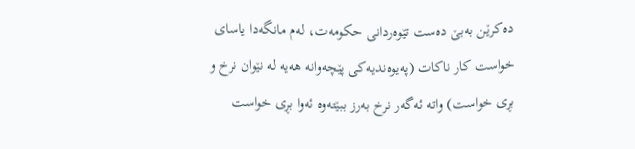ده‌كرێن به‌بێ‌ ده‌ست تێوه‌ردانی‌ حكومه‌ت، له‌م مانگه‌دا یاسای‌ خواست كار ناكات (په‌یوه‌ندیه‌كی‌ پێچه‌وانه‌ هه‌یه‌ له‌ نێوان نرخ و بڕی‌ خواست) واته‌ ئه‌گه‌ر نرخ به‌رز ببێته‌وه‌ ئه‌وا بڕی‌ خواست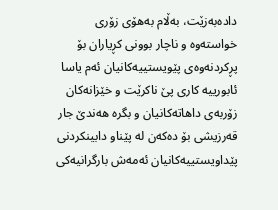داده‌به‌زێت، به‌ڵام به‌هۆی‌ زۆری‌ خواسته‌وه‌ و ناچار بوونی‌ كڕیاران بۆ پڕكردنه‌وه‌ی‌ پێویستییه‌كانیان ئه‌م یاسا ئابورییه‌ كاری‌ پێ‌ ناكرێت و خێزانه‌كان زۆربه‌ی‌ داهاته‌كانیان و بگره‌ هه‌ندێ‌ جار قه‌رزیشی‌ بۆ ده‌كه‌ن له‌ پێناو دابینكردنی‌ پێداویستییه‌كانیان ئه‌مه‌ش بارگرانیه‌كی‌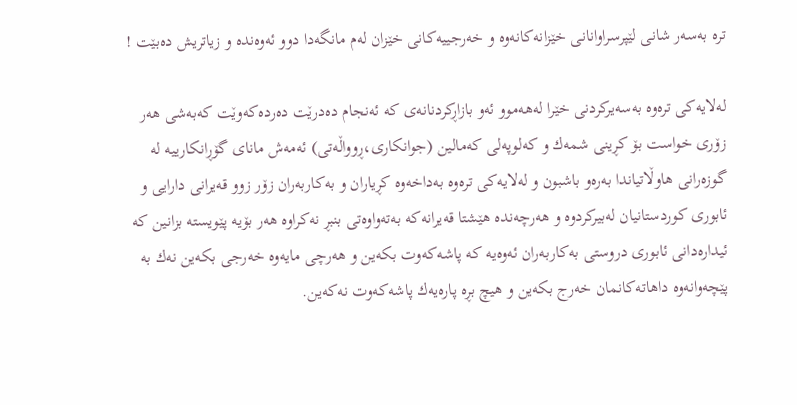تره‌ به‌سه‌ر شانی‌ لێپرسراوانانی‌ خێزانه‌كانه‌وه‌ و خه‌رجییه‌كانی خێزان له‌م مانگه‌دا دوو ئه‌وه‌نده‌ و زیاتریش ده‌بێت !

له‌لایه‌كی‌ تره‌وه‌ به‌سه‌یركردنی‌ خێرا له‌هه‌موو ئه‌و بازاڕكردنانه‌ی‌ كه‌ ئه‌نجام ده‌درێت ده‌رده‌كه‌وێت كه‌به‌شی‌ هه‌ر زۆری‌ خواست بۆ كڕینی‌ شمه‌ك و كه‌لوپه‌لی‌ كه‌مالین (جوانكاری‌،ڕوواڵه‌تی‌) ئه‌مه‌ش مانای‌ گۆڕانكارییه‌ له‌ گوزه‌رانی‌ هاوڵاتیاندا به‌ره‌و باشبون و له‌لایه‌كی‌ تره‌وه‌ به‌داخه‌وه‌ كڕیاران و به‌كاربه‌ران زۆر زوو قه‌یرانی‌ دارایی‌ و ئابوری‌ كوردستانیان له‌بیركردوه‌ و هه‌رچه‌نده‌ هێشتا قه‌یرانه‌كه‌ به‌ته‌واوه‌تی‌ بنبڕ نه‌كراوه‌ هه‌ر بۆیه‌ پێویسته‌ بزانین كه‌ ئیداره‌دانی‌ ئابوری‌ دروستی‌ به‌كاربه‌ران ئه‌وه‌یه‌ كه‌ پاشه‌كه‌وت بكه‌ین و هه‌رچی‌ مایه‌وه‌ خه‌رجی‌ بكه‌ین نه‌ك به‌ پێچه‌وانه‌وه‌ داهاته‌كانمان خه‌رج بكه‌ین و هیچ بڕه‌ پاره‌یه‌ك پاشه‌كه‌وت نه‌كه‌ین.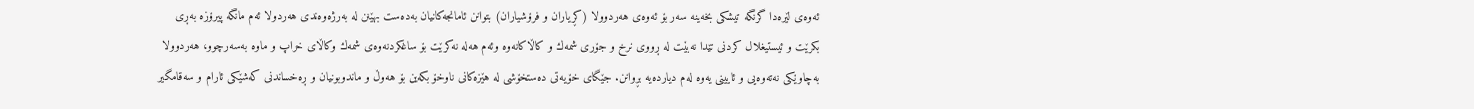ئه‌وه‌ی‌ لێره‌دا گرنگه‌ تیشكی‌ بخه‌ینه‌ سه‌ر بۆ ئه‌وه‌ی‌ هه‌ردوولا (كڕیاران و فرۆشیاران) بتوانن ئامانجه‌كانیان به‌ده‌ست بهێنن له‌ به‌رژه‌وه‌ندی‌ هه‌ردولا ئه‌م مانگه‌ پیرۆزه‌ به‌ڕی‌ بكرێت و ئیستیغلال كردنی‌ تێدا نه‌بێت له‌ ڕووی‌ نرخ و جۆری‌ شمه‌ك و كاڵاكانه‌وه‌ وئه‌م هه‌له‌ نه‌كرێت بۆ ساغكردنه‌وه‌ی‌ شمه‌ك وكاڵای‌ خراپ و ماوه‌ به‌سه‌رچوو، هه‌ردوولا به‌چاوێكی‌ نه‌ته‌وه‌یی‌ و ئایینی‌ یه‌وه‌ له‌م دیارده‌یه‌ بڕوانن. جێگای‌ خۆیه‌تی‌ ده‌ستخۆشی‌ له‌ هێزه‌كانی‌ ناوخۆ بكه‌ین بۆ هه‌وڵ و ماندوبونیان و ڕه‌خساندنی‌ كه‌شێكی‌ ئارام و سه‌قامگیر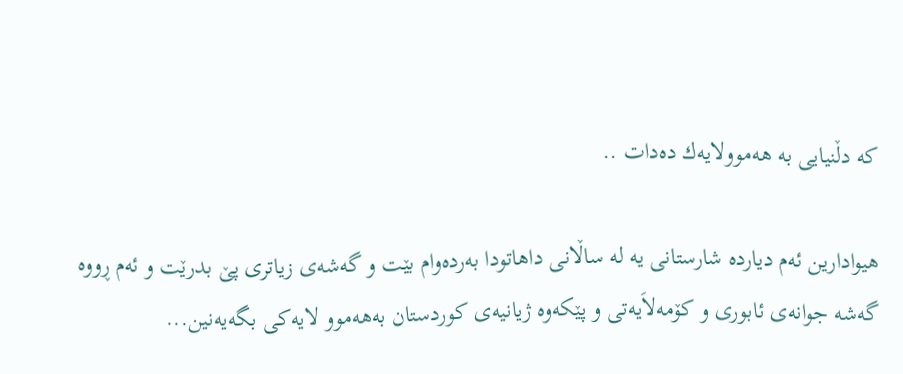كه‌ دڵنیایی به‌ هه‌موولایه‌ك ده‌دات ..

هیوادارین ئه‌م دیارده‌ شارستانی‌ یه‌ له‌ ساڵانی‌ داهاتودا به‌رده‌وام بێت و گه‌شه‌ی‌ زیاتری‌ پێ بدرێت و ئه‌م ڕووه‌ گه‌شه‌ جوانه‌ی‌ ئابوری‌ و كۆمه‌لاَیه‌تی‌ و پێكه‌وه‌ ژیانیه‌ی‌ كوردستان به‌هه‌موو لایه‌كی‌ بگه‌یه‌نین...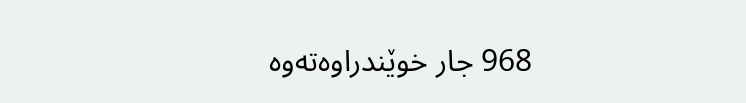968 جار خوێندراوەتەوە